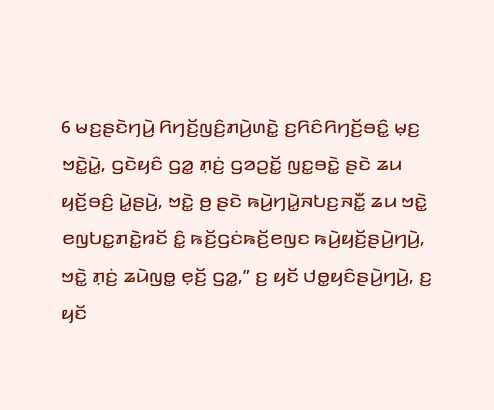6 ꤗꤢ꤬ꤔꤢꤧꤚꤣꤧ꤬ ꤖꤚꤢꤩ꤬ꤜꤢꤨ꤬ꤊꤣꤧ꤬ꤛꤢꤧ꤭ ꤢ꤬ꤖꤢꤨꤖꤚꤢꤩ꤬ꤋꤢꤨ꤭ ꤗ꤫ꤢ꤬ ꤠꤢꤧ꤭ꤣꤧ꤭, ꤞꤢꤧꤟꤢꤨ ꤞꤤ꤭ ꤊ꤫ꤢꤦ꤬ ꤞꤤꤑꤢꤩ꤭ ꤜꤢ꤭ꤋꤢꤧ꤭ ꤔꤢꤧ ꤘꤣ ꤟꤢꤩ꤬ꤋꤢꤨ꤬ ꤣꤧ꤭ꤔꤣꤧ꤬, ꤠꤢꤧ꤭ ꤥ꤬ ꤔꤢꤧ ꤒꤣꤧ꤬ꤚꤣꤧ꤭ꤏꤝꤢ꤬ꤏꤢꤪ꤭ ꤘꤣ ꤠꤢꤧ꤭ ꤕꤜꤝꤢ꤭ꤊꤢꤧ꤭ꤙꤢꤩ ꤢꤨ꤭ ꤒꤢꤩ꤬ꤞꤢꤦꤒꤢꤩ꤬ꤕꤜꤢ ꤒꤣꤧ꤬ꤟꤢꤩ꤬ꤔꤣꤧ꤬ꤚꤣꤧ꤬, ꤠꤢꤧ꤭ ꤊ꤫ꤢꤦ꤬ ꤘꤣꤧꤜꤥ꤭ ꤕ꤫ꤢꤩ꤬ ꤞꤤ꤭,” ꤢ꤬ ꤟꤢꤩ ꤓꤥ꤭ꤟꤢꤨꤔꤣꤧ꤬ꤚꤣꤧ꤬, ꤢ꤬ ꤟꤢꤩ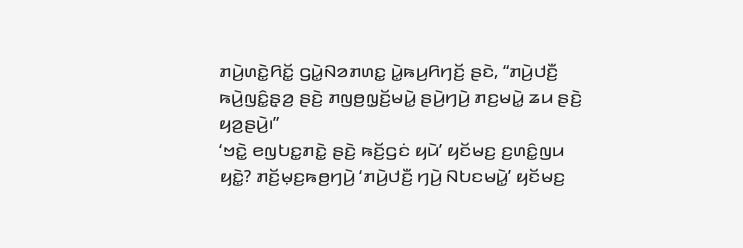ꤊꤣꤧ꤬ꤛꤢꤧ꤭ꤖꤢꤩ꤭ ꤞꤣꤧ꤭ꤡꤤꤊꤛꤢ꤭ ꤣꤧ꤭ꤒꤣ꤬ꤖꤚꤢꤩ꤬ ꤔꤢꤧ, “ꤊꤣꤧ꤬ꤓꤢꤪ꤬ ꤒꤣꤧ꤬ꤜꤢꤨ꤭ꤔ꤫ꤤ꤬ ꤔꤢꤧ꤬ ꤊꤜꤥ꤬ꤜ꤫ꤢꤩ꤬ꤗꤣꤧ꤭ ꤔꤣꤧ꤬ꤚꤣꤧ꤬ ꤊꤢ꤬ꤗꤣꤧ꤭ ꤘꤣ ꤔꤢꤧ꤬ ꤟꤤ꤬ꤔꤣꤧ꤬꤯”
‘ꤠꤢꤧ꤭ ꤕꤜꤝꤢ꤭ꤊꤢꤧ꤭ ꤔꤢꤧ꤬ ꤒꤢꤩ꤬ꤞꤢꤦ ꤟꤣꤧ’ ꤟꤢꤩꤗꤢ꤬ ꤢ꤬ꤛꤢꤨ꤭ꤜꤣ ꤟꤢꤧ꤭? ꤊꤢꤩ꤬ꤗ꤫ꤢ꤬ꤒꤥ꤬ꤚꤣꤧ꤬ ‘ꤊꤣꤧ꤬ꤓꤢꤪ꤬ ꤚꤣꤧ꤬ ꤡꤝꤢꤗꤣꤧ꤭’ ꤟꤢꤩꤗꤢ꤬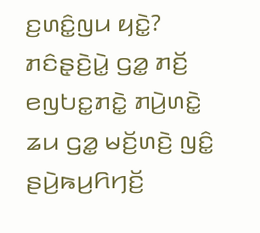ꤢ꤬ꤛꤢꤨ꤭ꤜꤣ ꤟꤢꤧ꤭?
ꤊꤢꤨꤔ꤫ꤢꤧ꤬ꤣꤧ꤭ ꤞꤤ꤭ ꤊꤢꤩ꤬ ꤕꤜꤝꤢ꤭ꤊꤢꤧ꤭ ꤊꤣꤧ꤬ꤛꤢꤧ꤭ ꤘꤣ ꤞꤤ꤭ ꤗꤢꤩ꤬ꤛꤢꤧ꤬ ꤜꤢꤨ꤭ ꤔꤣꤧ꤬ꤒꤣ꤬ꤖꤚꤢꤩ꤬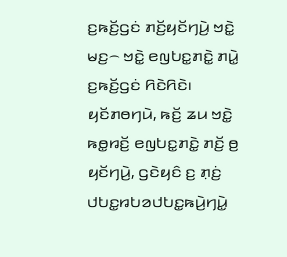ꤢ꤬ꤒꤢꤩ꤬ꤞꤢꤦ ꤊꤢꤩ꤬ꤟꤢꤩꤚꤣꤧ꤬ ꤠꤢꤧ꤭ ꤗꤢ꤬꤮ ꤠꤢꤧ꤭ ꤕꤜꤝꤢ꤭ꤊꤢꤧ꤭ ꤊꤣꤧ꤭ ꤢ꤬ꤒꤢꤩ꤬ꤞꤢꤦ ꤖꤢꤧꤖꤢꤧ꤯ ꤟꤢꤩꤊꤥꤚꤣꤧ, ꤒꤢꤩ꤬ ꤘꤣ ꤠꤢꤧ꤭ ꤒꤥ꤭ꤙꤢꤩ꤬ ꤕꤜꤝꤢ꤭ꤊꤢꤧ꤭ ꤊꤢꤩ꤬ ꤥ꤬ ꤟꤢꤩꤚꤣꤧ꤬, ꤞꤢꤧꤟꤢꤨ ꤢ꤬ ꤊ꤫ꤢꤦ꤬ ꤓꤝꤢ꤭ꤙꤝꤤꤓꤝꤢ꤭ꤒꤣꤧ꤬ꤚꤣꤧ꤭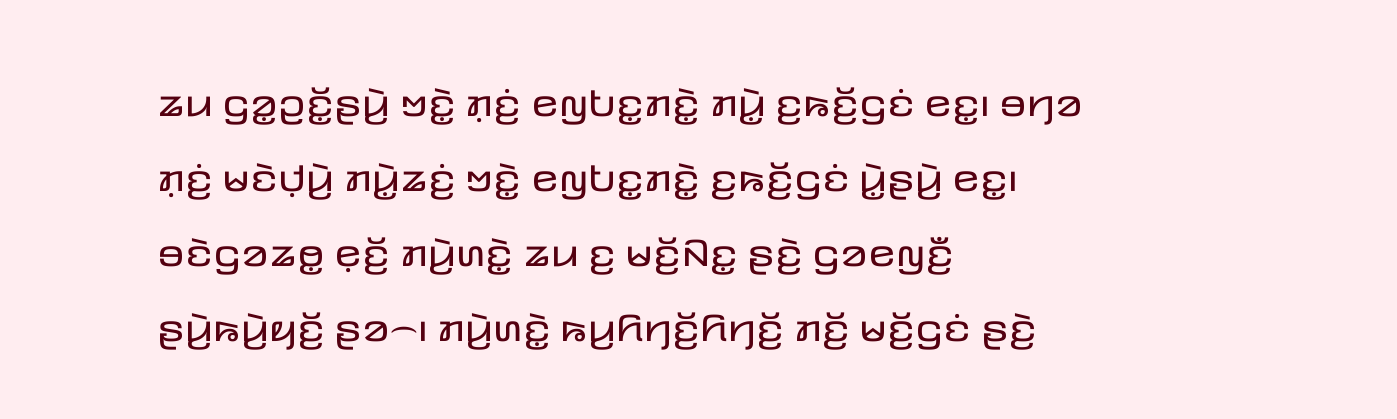ꤘꤣ ꤞꤤ꤭ꤑꤢꤩ꤭ꤔꤣꤧ꤬ ꤠꤢꤧ꤭ ꤊ꤫ꤢꤦ꤬ ꤕꤜꤝꤢ꤭ꤊꤢꤧ꤭ ꤊꤣꤧ꤭ ꤢ꤬ꤒꤢꤩ꤬ꤞꤢꤦ ꤕꤢ꤭꤯ ꤋꤚꤤ ꤊ꤫ꤢꤦ꤬ ꤗꤢꤧꤓ꤫ꤣꤧ꤬ ꤊꤣꤧ꤭ꤘꤢꤦ꤬ ꤠꤢꤧ꤭ ꤕꤜꤝꤢ꤭ꤊꤢꤧ꤭ ꤢ꤬ꤒꤢꤩ꤬ꤞꤢꤦ ꤣꤧ꤭ꤔꤣꤧ꤬ ꤕꤢ꤭꤯
ꤋꤢꤧꤞꤤꤘꤥ꤭ ꤕ꤫ꤢꤩ꤬ ꤊꤣꤧ꤬ꤛꤢꤧ꤭ ꤘꤣ ꤢ꤬ ꤗꤢꤩ꤬ꤡꤢ꤭ ꤔꤢꤧ꤬ ꤞꤤꤕꤜꤢꤪ꤬ ꤔꤣꤧ꤬ꤒꤣꤧ꤬ꤟꤢꤩ꤬ ꤔꤤ꤮꤯ ꤊꤣꤧ꤬ꤛꤢꤧ꤭ ꤒꤣ꤬ꤖꤚꤢꤩ꤬ꤖꤚꤢꤩ꤬ ꤊꤢꤩ꤬ ꤗꤢꤩ꤬ꤞꤢꤦ ꤔꤢꤧ꤬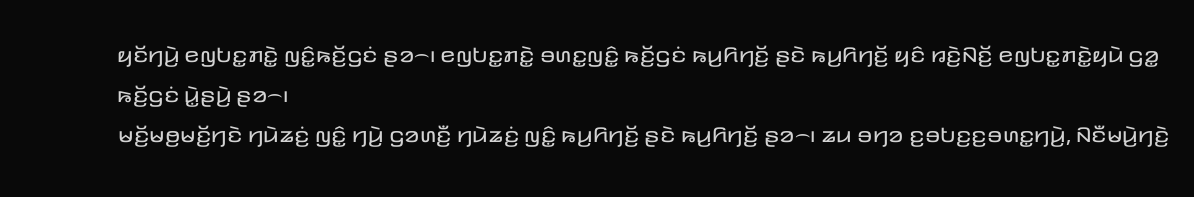ꤟꤢꤩꤚꤣꤧ꤬ ꤕꤜꤝꤢ꤭ꤊꤢꤧ꤭ ꤜꤢꤨ꤭ꤒꤢꤩ꤬ꤞꤢꤦ ꤔꤤ꤮꤯ ꤕꤜꤝꤢ꤭ꤊꤢꤧ꤭ ꤋꤛꤢ꤭ꤜꤢꤨ꤭ ꤒꤢꤩ꤬ꤞꤢꤦ ꤒꤣ꤬ꤖꤚꤢꤩ꤬ ꤔꤢꤧ ꤒꤣ꤬ꤖꤚꤢꤩ꤬ ꤟꤢꤨ ꤙꤢꤧ꤬ꤡꤢꤩ꤬ ꤕꤜꤝꤢ꤭ꤊꤢꤧ꤭ꤟꤣꤧ ꤞꤤ꤭ ꤒꤢꤩ꤬ꤞꤢꤦ ꤣꤧ꤭ꤔꤣꤧ꤬ ꤔꤤ꤮꤯
ꤗꤢꤩ꤬ꤗꤥ꤬ꤗꤢꤩ꤬ꤚꤢꤧ ꤚꤣꤧꤘꤢꤦ꤬ ꤜꤢꤨ꤭ ꤚꤣꤧ꤬ ꤞꤤꤛꤢꤪ꤬ ꤚꤣꤧꤘꤢꤦ꤬ ꤜꤢꤨ꤭ ꤒꤣ꤬ꤖꤚꤢꤩ꤬ ꤔꤢꤧ ꤒꤣ꤬ꤖꤚꤢꤩ꤬ ꤔꤤ꤮꤯ ꤘꤣ ꤋꤚꤤ ꤢ꤬ꤋꤝꤢ꤬ꤢ꤬ꤋꤛꤢ꤭ꤚꤣꤧ꤬, ꤡꤢꤪꤗꤣꤧ꤬ꤚꤢꤧ꤬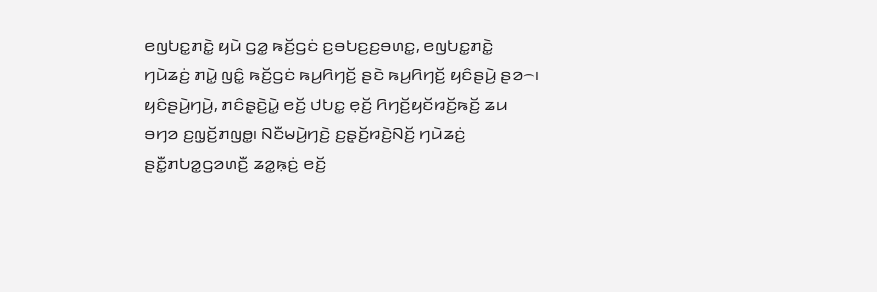ꤕꤜꤝꤢ꤭ꤊꤢꤧ꤭ ꤟꤣꤧ ꤞꤤ꤭ ꤒꤢꤩ꤬ꤞꤢꤦ ꤢ꤬ꤋꤝꤢ꤬ꤢ꤬ꤋꤛꤢ꤭, ꤕꤜꤝꤢ꤭ꤊꤢꤧ꤭ ꤚꤣꤧꤘꤢꤦ꤬ ꤊꤣꤧ꤭ ꤜꤢꤨ꤭ ꤒꤢꤩ꤬ꤞꤢꤦ ꤒꤣ꤬ꤖꤚꤢꤩ꤬ ꤔꤢꤧ ꤒꤣ꤬ꤖꤚꤢꤩ꤬ ꤟꤢꤨꤔꤣꤧ꤬ ꤔꤤ꤮꤯
ꤟꤢꤨꤔꤣꤧ꤬ꤚꤣꤧ꤬, ꤊꤢꤨꤔ꤫ꤢꤧ꤬ꤣꤧ꤭ ꤕꤢꤩ꤬ ꤓꤝꤢ꤭ ꤕ꤫ꤢꤩ꤬ ꤖꤚꤢꤩ꤬ꤟꤢꤩꤙꤢꤩ꤬ꤒꤢꤩ꤬ ꤘꤣ ꤋꤚꤤ ꤢ꤬ꤜ꤫ꤢꤩ꤬ꤊꤜꤥ꤭꤯ ꤡꤢꤪꤗꤣꤧ꤬ꤚꤢꤧ꤬ ꤢ꤬ꤔ꤫ꤢꤩ꤬ꤙꤢꤧ꤬ꤡꤢꤩ꤬ ꤚꤣꤧꤘꤢꤦ꤬ ꤔꤢꤪ꤭ꤊꤝꤤ꤭ꤞꤤꤛꤢꤪ꤬ ꤘꤤ꤭ꤒ꤫ꤢꤦ꤬ ꤕꤢꤩ꤬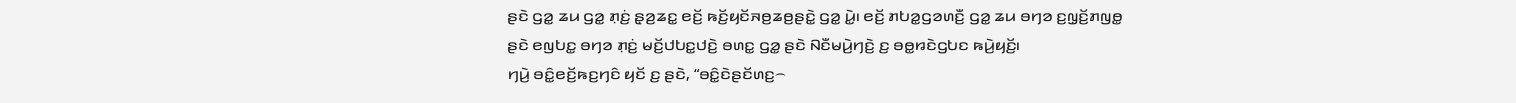ꤔꤢꤧ ꤞꤤ꤭ ꤘꤣ ꤞꤤ꤭ ꤊ꤫ꤢꤦ꤬ ꤔ꤫ꤤ꤬ꤘꤢ꤭ ꤕꤢꤩ꤬ ꤒꤢꤩ꤬ꤟꤢꤩꤏꤥ꤬ꤘꤥ꤬ꤔꤢꤧ꤭ ꤞꤤ꤭ ꤣꤧ꤭꤯ ꤕꤢꤩ꤬ ꤊꤝꤤ꤭ꤞꤤꤛꤢꤪ꤬ ꤞꤤ꤭ ꤘꤣ ꤋꤚꤤ ꤢ꤬ꤜ꤫ꤢꤩ꤬ꤊꤜꤥ꤭ ꤔꤢꤧ ꤕꤜꤝꤢ꤭ ꤋꤚꤤ ꤊ꤫ꤢꤦ꤬ ꤗꤢꤩ꤬ꤓꤝꤢ꤭ꤓꤢꤧ꤬ ꤋꤛꤢ꤭ ꤞꤤ꤭ ꤔꤢꤧ ꤡꤢꤪꤗꤣꤧ꤬ꤚꤢꤧ꤬ ꤢ꤬ ꤋꤥ꤭ꤙꤢꤧꤞꤝꤢ ꤒꤣꤧ꤬ꤟꤢꤩ꤬꤯
ꤚꤣꤧ꤬ ꤋꤢꤨ꤭ꤕꤢꤩ꤬ꤒꤢ꤬ꤚꤢꤨ ꤟꤢꤩ ꤢ꤬ ꤔꤢꤧ, “ꤋꤢꤨ꤭ꤢꤧꤔꤢꤩꤛꤢ꤬꤮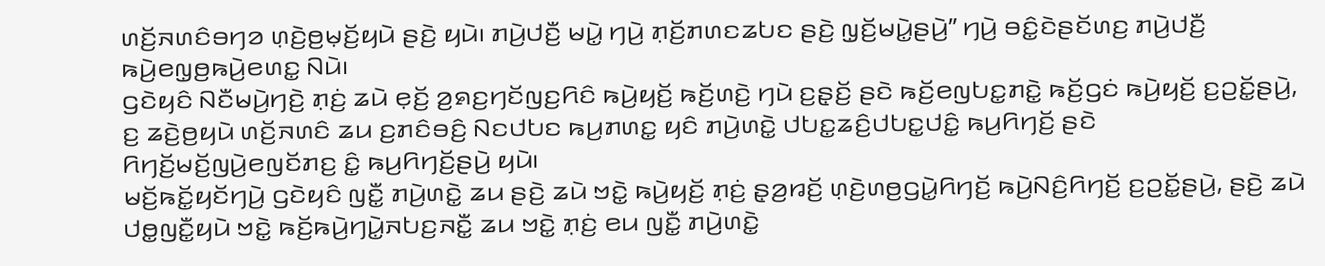ꤛꤢꤩ꤬ꤏꤛꤢꤨꤋꤚꤤ ꤛ꤫ꤢꤧ꤬ꤥ꤬ꤗ꤫ꤢꤩ꤬ꤟꤣꤧ ꤔꤢꤧ꤬ ꤟꤣꤧ꤯ ꤊꤣꤧ꤬ꤓꤢꤪ꤬ ꤗꤣꤧ꤭ ꤚꤣꤧ꤬ ꤊ꤫ꤢꤩ꤬ꤊꤛꤢꤘꤝꤢ ꤔꤢꤧ꤬ ꤜ꤫ꤢꤩ꤬ꤗꤣꤧ꤭ꤔꤣꤧ꤬” ꤚꤣꤧ꤬ ꤋꤢꤨ꤭ꤢꤧꤔꤢꤩꤛꤢ꤬ ꤊꤣꤧ꤬ꤓꤢꤪ꤬ ꤒꤣꤧ꤬ꤕꤜ꤫ꤥ꤬ꤒꤣꤧ꤬ꤕꤛꤢ꤭ ꤡꤣꤧ꤯
ꤞꤢꤧꤟꤢꤨ ꤡꤢꤪꤗꤣꤧ꤬ꤚꤢꤧ꤬ ꤊ꤫ꤢꤦ꤬ ꤘꤣꤧ ꤕ꤫ꤢꤩ꤬ ꤤ꤬ꤎꤢ꤬ꤚꤢꤩꤜꤢ꤬ꤖꤢꤨ ꤒꤣꤧ꤬ꤟꤢꤩ꤬ ꤒꤢꤩ꤬ꤛꤢꤧ꤬ ꤚꤣꤧ ꤢ꤬ꤔ꤫ꤢꤩ꤬ ꤔꤢꤧ ꤒꤢꤩ꤬ꤕꤜꤝꤢ꤭ꤊꤢꤧ꤭ ꤒꤢꤩ꤬ꤞꤢꤦ ꤒꤣꤧ꤬ꤟꤢꤩ꤬ ꤢ꤬ꤑꤢꤩ꤭ꤔꤣꤧ꤬, ꤢ꤬ ꤘꤢꤧ꤬ꤥ꤬ꤟꤣꤧ ꤛꤢꤩ꤬ꤏꤛꤢꤨ ꤘꤣ ꤢ꤬ꤊꤢꤨꤋꤢꤨ꤬ ꤡꤢꤓꤝꤢ ꤒꤣ꤬ꤊꤛꤢ꤭ ꤟꤢꤨ ꤊꤣꤧ꤬ꤛꤢꤧ꤭ ꤓꤝꤢ꤭ꤘꤢꤨ꤬ꤓꤝꤢ꤭ꤓꤢꤨ꤭ ꤒꤣ꤬ꤖꤚꤢꤩ꤬ ꤔꤢꤧ ꤖꤚꤢꤩ꤬ꤗꤢꤩ꤬ꤜꤣꤧ꤬ꤕꤜꤢꤩꤊꤢ꤬ ꤢꤨ꤭ ꤒꤣ꤬ꤖꤚꤢꤩ꤬ꤔꤣꤧ꤬ ꤟꤣꤧ꤯
ꤗꤢꤩ꤬ꤒꤢꤩ꤭ꤟꤢꤩꤚꤣꤧ꤬ ꤞꤢꤧꤟꤢꤨ ꤜꤢꤪ꤭ ꤊꤣꤧ꤬ꤛꤢꤧ꤭ ꤘꤣ ꤔꤢꤧ꤬ ꤘꤣꤧ ꤠꤢꤧ꤭ ꤒꤣꤧ꤬ꤟꤢꤩ꤬ ꤊ꤫ꤢꤦ꤬ ꤔ꤫ꤤ꤬ꤙꤢꤩ꤬ ꤛ꤫ꤢꤧ꤬ꤛꤥ꤬ꤞꤣꤧ꤭ꤖꤚꤢꤩ꤬ ꤒꤣꤧ꤬ꤡꤢꤨ꤬ꤖꤚꤢꤩ꤬ ꤢ꤬ꤑꤢꤩ꤭ꤔꤣꤧ꤬, ꤔꤢꤧ꤬ ꤘꤣꤧ ꤓꤥ꤭ꤜꤢꤪ꤭ꤟꤣꤧ ꤠꤢꤧ꤭ ꤒꤢꤩ꤬ꤒꤣꤧ꤬ꤚꤣꤧ꤭ꤏꤝꤢ꤬ꤏꤢꤪ꤭ ꤘꤣ ꤠꤢꤧ꤭ ꤊ꤫ꤢꤦ꤬ ꤕꤣ ꤜꤢꤪ꤭ ꤊꤣꤧ꤬ꤛꤢꤧ꤭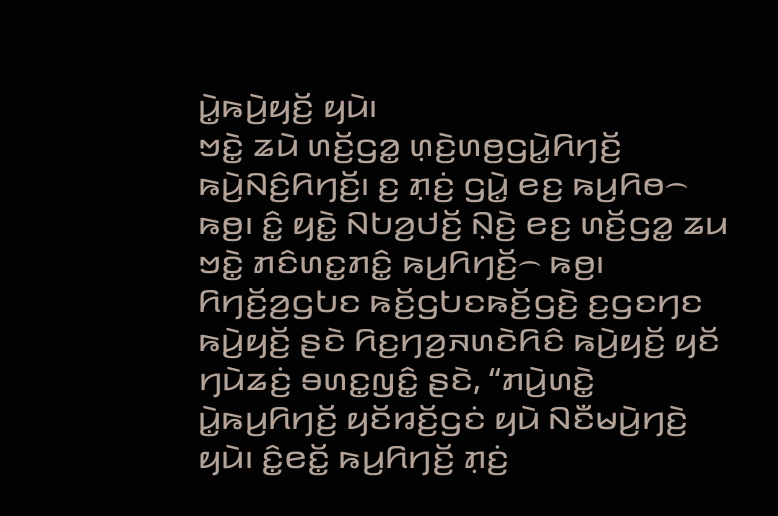ꤣꤧ꤭ꤒꤣꤧ꤬ꤟꤢꤩ꤬ ꤟꤣꤧ꤯
ꤠꤢꤧ꤭ ꤘꤣꤧ ꤛꤢꤩ꤬ꤞꤤ꤭ ꤛ꤫ꤢꤧ꤬ꤛꤥ꤬ꤞꤣꤧ꤭ꤖꤚꤢꤩ꤬ ꤒꤣꤧ꤬ꤡꤢꤨ꤬ꤖꤚꤢꤩ꤬꤯ ꤢ꤬ ꤊ꤫ꤢꤦ꤬ ꤞꤣꤧ꤭ ꤕꤢ꤬ ꤒꤣ꤬ꤖꤥ꤮ ꤒꤥ꤬꤯ ꤢꤨ꤭ ꤟꤢꤧ꤭ ꤡꤝꤤ꤬ꤓꤢꤩ꤬ ꤡ꤫ꤢꤧ꤬ ꤕꤢ꤬ ꤛꤢꤩ꤬ꤞꤤ꤭ ꤘꤣ ꤠꤢꤧ꤭ ꤊꤢꤨꤛꤢ꤭ꤊꤢꤨ꤭ ꤒꤣ꤬ꤖꤚꤢꤩ꤬꤮ ꤒꤥ꤬꤯
ꤖꤚꤢꤩ꤬ꤤ꤬ꤞꤝꤢ ꤒꤢꤩ꤬ꤞꤝꤢꤒꤢꤩ꤬ꤞꤢꤧ꤬ ꤢ꤬ꤞꤢꤚꤢ ꤒꤣꤧ꤬ꤟꤢꤩ꤬ ꤔꤢꤧ ꤖꤢ꤬ꤚꤤ꤬ꤏꤛꤢꤧꤖꤢꤨ ꤒꤣꤧ꤬ꤟꤢꤩ꤬ ꤟꤢꤩ ꤚꤣꤧꤘꤢꤦ꤬ ꤋꤛꤢ꤭ꤜꤢꤨ꤭ ꤔꤢꤧ, “ꤊꤣꤧ꤬ꤛꤢꤧ꤭ ꤣꤧ꤭ꤒꤣ꤬ꤖꤚꤢꤩ꤬ ꤟꤢꤩꤙꤢꤩ꤬ꤞꤢꤦ ꤟꤣꤧ ꤡꤢꤪꤗꤣꤧ꤬ꤚꤢꤧ꤬ ꤟꤣꤧ꤯ ꤢꤨ꤭ꤕꤢꤩ꤭ ꤒꤣ꤬ꤖꤚꤢꤩ꤬ ꤊ꤫ꤢꤦ꤬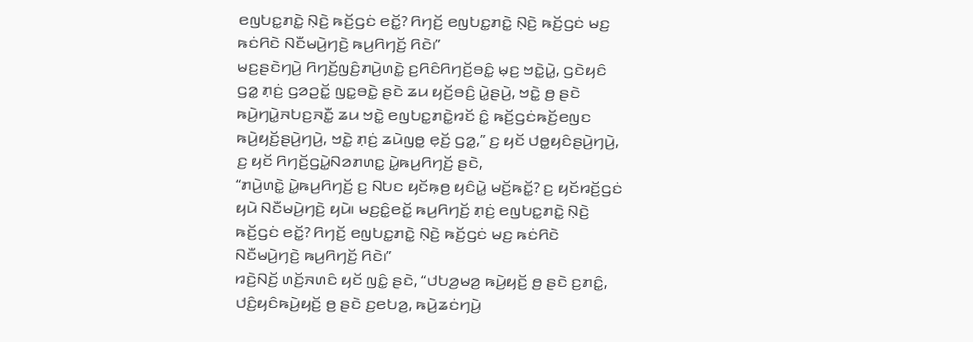ꤕꤜꤝꤢ꤭ꤊꤢꤧ꤭ ꤡ꤫ꤢꤧ꤬ ꤒꤢꤩ꤬ꤞꤢꤦ ꤕꤢꤩ꤭? ꤖꤚꤢꤩ꤬ ꤕꤜꤝꤢ꤭ꤊꤢꤧ꤭ ꤡ꤫ꤢꤧ꤬ ꤒꤢꤩ꤬ꤞꤢꤦ ꤗꤢ꤬ ꤒꤢꤦꤖꤢꤧ ꤡꤢꤪꤗꤣꤧ꤬ꤚꤢꤧ꤬ ꤒꤣ꤬ꤖꤚꤢꤩ꤬ ꤖꤢꤧ꤯”
ꤗꤢ꤬ꤔꤢꤧꤚꤣꤧ꤬ ꤖꤚꤢꤩ꤬ꤜꤢꤨ꤬ꤊꤣꤧ꤬ꤛꤢꤧ꤭ ꤢ꤬ꤖꤢꤨꤖꤚꤢꤩ꤬ꤋꤢꤨ꤭ ꤗ꤫ꤢ꤬ ꤠꤢꤧ꤭ꤣꤧ꤭, ꤞꤢꤧꤟꤢꤨ ꤞꤤ꤭ ꤊ꤫ꤢꤦ꤬ ꤞꤤꤑꤢꤩ꤭ ꤜꤢ꤭ꤋꤢꤧ꤭ ꤔꤢꤧ ꤘꤣ ꤟꤢꤩ꤬ꤋꤢꤨ꤬ ꤣꤧ꤭ꤔꤣꤧ꤬, ꤠꤢꤧ꤭ ꤥ꤬ ꤔꤢꤧ ꤒꤣꤧ꤬ꤚꤣꤧ꤭ꤏꤝꤢ꤬ꤏꤢꤪ꤭ ꤘꤣ ꤠꤢꤧ꤭ ꤕꤜꤝꤢ꤭ꤊꤢꤧ꤭ꤙꤢꤩ ꤢꤨ꤭ ꤒꤢꤩ꤬ꤞꤢꤦꤒꤢꤩ꤬ꤕꤜꤢ ꤒꤣꤧ꤬ꤟꤢꤩ꤬ꤔꤣꤧ꤬ꤚꤣꤧ꤬, ꤠꤢꤧ꤭ ꤊ꤫ꤢꤦ꤬ ꤘꤣꤧꤜꤥ꤭ ꤕ꤫ꤢꤩ꤬ ꤞꤤ꤭,” ꤢ꤬ ꤟꤢꤩ ꤓꤥ꤭ꤟꤢꤨꤔꤣꤧ꤬ꤚꤣꤧ꤬, ꤢ꤬ ꤟꤢꤩ ꤖꤚꤢꤩ꤬ꤞꤣꤧ꤭ꤡꤤꤊꤛꤢ꤭ ꤣꤧ꤭ꤒꤣ꤬ꤖꤚꤢꤩ꤬ ꤔꤢꤧ,
“ꤊꤣꤧ꤬ꤛꤢꤧ꤭ ꤣꤧ꤭ꤒꤣ꤬ꤖꤚꤢꤩ꤬ ꤢ꤬ ꤡꤝꤢ ꤟꤢꤩꤒ꤫ꤥ꤬ ꤟꤢꤨꤣꤧ꤭ ꤗꤢꤩ꤬ꤒꤢꤩ꤭? ꤢ꤬ ꤟꤢꤩꤙꤢꤩ꤬ꤞꤢꤦ ꤟꤣꤧ ꤡꤢꤪꤗꤣꤧ꤬ꤚꤢꤧ꤬ ꤟꤣꤧ꤯ ꤗꤢ꤬ꤢꤨ꤭ꤕꤢꤩ꤭ ꤒꤣ꤬ꤖꤚꤢꤩ꤬ ꤊ꤫ꤢꤦ꤬ ꤕꤜꤝꤢ꤭ꤊꤢꤧ꤭ ꤡ꤫ꤢꤧ꤬ ꤒꤢꤩ꤬ꤞꤢꤦ ꤕꤢꤩ꤭? ꤖꤚꤢꤩ꤬ ꤕꤜꤝꤢ꤭ꤊꤢꤧ꤭ ꤡ꤫ꤢꤧ꤬ ꤒꤢꤩ꤬ꤞꤢꤦ ꤗꤢ꤬ ꤒꤢꤦꤖꤢꤧ ꤡꤢꤪꤗꤣꤧ꤬ꤚꤢꤧ꤬ ꤒꤣ꤬ꤖꤚꤢꤩ꤬ ꤖꤢꤧ꤯”
ꤙꤢꤧ꤬ꤡꤢꤩ꤬ ꤛꤢꤩ꤬ꤏꤛꤢꤨ ꤟꤢꤩ ꤜꤢꤨ꤭ ꤔꤢꤧ, “ꤓꤝꤤ꤬ꤗꤤ꤬ ꤒꤣꤧ꤬ꤟꤢꤩ꤬ ꤥ꤬ ꤔꤢꤧ ꤢ꤬ꤊꤢꤨ꤭, ꤓꤢꤨ꤬ꤟꤢꤨꤒꤣꤧ꤬ꤟꤢꤩ꤬ ꤥ꤬ ꤔꤢꤧ ꤢ꤬ꤕꤝꤤ꤬, ꤒꤣꤧ꤬ꤘꤢꤦꤚꤣꤧ꤬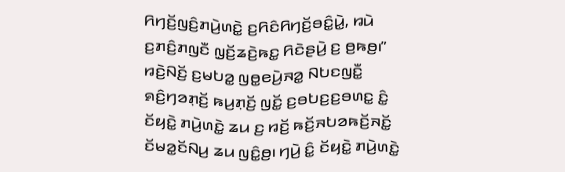ꤖꤚꤢꤩ꤬ꤜꤢꤨ꤬ꤊꤣꤧ꤬ꤛꤢꤧ꤭ ꤢ꤬ꤖꤢꤨꤖꤚꤢꤩ꤬ꤋꤢꤨ꤭ꤣꤧ꤭, ꤙꤣꤧ ꤢ꤬ꤊꤢꤨ꤬ꤊꤜꤢꤪ ꤜ꤫ꤢꤩ꤬ꤘꤢꤧ꤬ꤒꤢ꤭ ꤖꤢꤧꤔꤣꤧ꤬ ꤢ꤬ ꤥ꤬ꤒꤥ꤬꤯”
ꤙꤢꤧ꤬ꤡꤢꤩ꤬ ꤢ꤬ꤗꤝꤤ꤭ ꤜꤥ꤭ꤕꤣꤧ꤬ꤏꤤ꤭ ꤡꤝꤢꤜꤢꤪ꤭ ꤎꤢꤨ꤬ꤚꤤꤊ꤫ꤢꤩ꤬ ꤒꤣ꤬ꤊ꤫ꤢꤩ꤬ ꤜꤢꤩ꤭ ꤢ꤬ꤋꤝꤢ꤬ꤢ꤬ꤋꤛꤢ꤭ ꤢꤨ꤭ ꤢꤩꤟꤢꤧ꤭ ꤊꤣꤧ꤬ꤛꤢꤧ꤭ ꤘꤣ ꤢ꤬ ꤙꤢꤩ꤬ ꤒꤢꤩ꤬ꤏꤝꤤꤒꤢꤩ꤬ꤏꤢꤩ꤭ ꤢꤩꤗꤤ꤭ꤢꤩꤡꤣ꤬ ꤘꤣ ꤜꤢꤨ꤭ꤥ꤬꤯ ꤚꤣꤧ꤬ ꤢꤨ꤭ ꤢꤩꤟꤢꤧ꤭ ꤊꤣꤧ꤬ꤛꤢꤧ꤭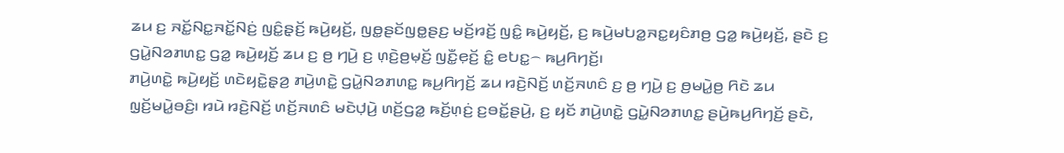ꤘꤣ ꤢ꤬ ꤏꤢꤩ꤭ꤡꤢ꤭ꤏꤢꤩ꤭ꤡꤢꤦ꤬ ꤜꤢꤨ꤭ꤔ꤫ꤢꤩ꤬ ꤒꤣꤧ꤬ꤟꤢꤩ꤬, ꤜꤥ꤭ꤔꤢꤩꤜꤥ꤭ꤔꤢ꤬ ꤗꤢꤩ꤬ꤙꤢꤩ꤬ ꤜꤢꤨ꤭ ꤒꤣꤧ꤬ꤟꤢꤩ꤬, ꤢ꤬ ꤒꤣꤧ꤬ꤗꤝꤤ꤭ꤏꤢ꤭ꤟꤢꤨꤊꤥ꤬ ꤞꤤ꤭ ꤒꤣꤧ꤬ꤟꤢꤩ꤬, ꤔꤢꤧ ꤢ꤬ ꤞꤣꤧ꤭ꤡꤤꤊꤛꤢ꤭ ꤞꤤ꤭ ꤒꤣꤧ꤬ꤟꤢꤩ꤬ ꤘꤣ ꤢ꤬ ꤥ꤬ ꤚꤣꤧ꤬ ꤢ꤬ ꤛ꤫ꤢꤧ꤬ꤥ꤬ꤗ꤫ꤢꤩ꤬ ꤜꤢꤪ꤭ꤕ꤫ꤢꤩ꤬ ꤢꤨ꤭ ꤕꤝꤢ꤭꤮ ꤒꤣ꤬ꤖꤚꤢꤩ꤬꤯
ꤊꤣꤧ꤬ꤛꤢꤧ꤭ ꤒꤣꤧ꤬ꤟꤢꤩ꤬ ꤛꤢꤧꤟꤢꤧ꤭ꤔ꤫ꤤ꤬ ꤊꤣꤧ꤬ꤛꤢꤧ꤭ ꤞꤣꤧ꤭ꤡꤤꤊꤛꤢ꤭ ꤒꤣ꤬ꤖꤚꤢꤩ꤬ ꤘꤣ ꤙꤢꤧ꤬ꤡꤢꤩ꤬ ꤛꤢꤩ꤬ꤏꤛꤢꤨ ꤢ꤬ ꤥ꤬ ꤚꤣꤧ꤬ ꤢ꤬ ꤥ꤬ꤗꤣꤧ꤭ꤥ꤬ ꤖꤢꤧ ꤘꤣ ꤜ꤫ꤢꤩ꤬ꤗꤣꤧ꤭ꤋꤢꤨ꤬꤯ ꤙꤣꤧ ꤙꤢꤧ꤬ꤡꤢꤩ꤬ ꤛꤢꤩ꤬ꤏꤛꤢꤨ ꤗꤢꤧꤓ꤫ꤣꤧ꤬ ꤛꤢꤩ꤬ꤞꤤ꤭ ꤒꤢꤩ꤬ꤛ꤫ꤢꤦ꤬ ꤢ꤬ꤋꤢꤩ꤭ꤔꤣꤧ꤬, ꤢ꤬ ꤟꤢꤩ ꤊꤣꤧ꤬ꤛꤢꤧ꤭ ꤞꤣꤧ꤭ꤡꤤꤊꤛꤢ꤭ ꤔꤣꤧ꤬ꤒꤣ꤬ꤖꤚꤢꤩ꤬ ꤔꤢꤧ,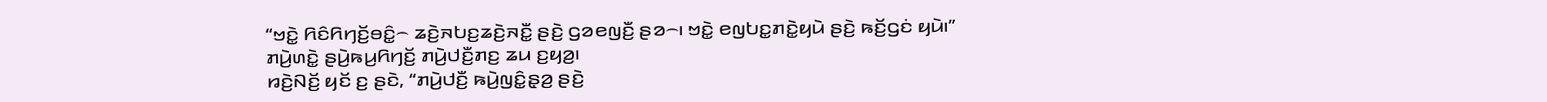“ꤠꤢꤧ꤭ ꤖꤢꤨꤖꤚꤢꤩ꤬ꤋꤢꤨ꤭꤮ ꤘꤢꤧ꤬ꤏꤝꤢ꤬ꤘꤢꤧ꤬ꤏꤢꤪ꤭ ꤔꤢꤧ꤬ ꤞꤤꤕꤜꤢꤪ꤬ ꤔꤤ꤮꤯ ꤠꤢꤧ꤭ ꤕꤜꤝꤢ꤭ꤊꤢꤧ꤭ꤟꤣꤧ ꤔꤢꤧ꤬ ꤒꤢꤩ꤬ꤞꤢꤦ ꤟꤣꤧ꤯”
ꤊꤣꤧ꤬ꤛꤢꤧ꤭ ꤔꤣꤧ꤬ꤒꤣ꤬ꤖꤚꤢꤩ꤬ ꤊꤣꤧ꤬ꤓꤢꤪ꤬ꤊꤢ꤬ ꤘꤣ ꤢ꤬ꤟꤤ꤬꤯
ꤙꤢꤧ꤬ꤡꤢꤩ꤬ ꤟꤢꤩ ꤢ꤬ ꤔꤢꤧ, “ꤊꤣꤧ꤬ꤓꤢꤪ꤬ ꤒꤣꤧ꤬ꤜꤢꤨ꤭ꤔ꤫ꤤ꤬ ꤔꤢꤧ꤬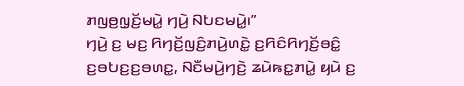ꤊꤜꤥ꤬ꤜ꤫ꤢꤩ꤬ꤗꤣꤧ꤭ ꤚꤣꤧ꤬ ꤡꤝꤢꤗꤣꤧ꤭꤯”
ꤚꤣꤧ꤬ ꤢ꤬ ꤗꤢ꤬ ꤖꤚꤢꤩ꤬ꤜꤢꤨ꤬ꤊꤣꤧ꤬ꤛꤢꤧ꤭ ꤢ꤬ꤖꤢꤨꤖꤚꤢꤩ꤬ꤋꤢꤨ꤭ ꤢ꤬ꤋꤝꤢ꤬ꤢ꤬ꤋꤛꤢ꤭, ꤡꤢꤪꤗꤣꤧ꤬ꤚꤢꤧ꤬ ꤘꤣꤧꤒꤢ꤭ꤊꤣꤧ꤭ ꤟꤣꤧ ꤢ꤬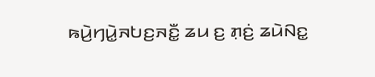ꤒꤣꤧ꤬ꤚꤣꤧ꤭ꤏꤝꤢ꤬ꤏꤢꤪ꤭ ꤘꤣ ꤢ꤬ ꤊ꤫ꤢꤦ꤬ ꤘꤣꤧꤡꤢ꤭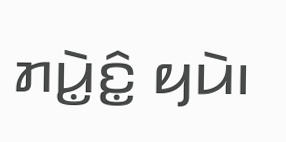ꤊꤣꤧ꤭ꤢꤨ꤭ ꤟꤣꤧ꤯